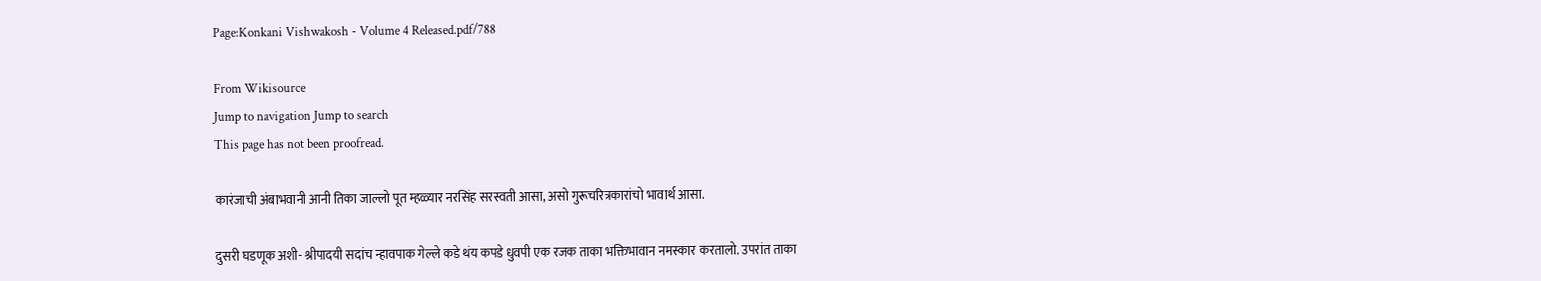Page:Konkani Vishwakosh - Volume 4 Released.pdf/788

From Wikisource
Jump to navigation Jump to search
This page has not been proofread.

कारंजाची अंबाभवानी आनी तिका जाल्लो पूत म्हळ्यार नरसिंह सरस्वती आसा, असो गुरूचरित्रकारांचो भावार्थ आसा.

दुसरी घडणूक अशी- श्रीपादयी सदांच न्हावपाक गेल्ले कडे थंय कपडे धुवपी एक रजक ताका भक्तिभावान नमस्कार करतालो. उपरांत ताका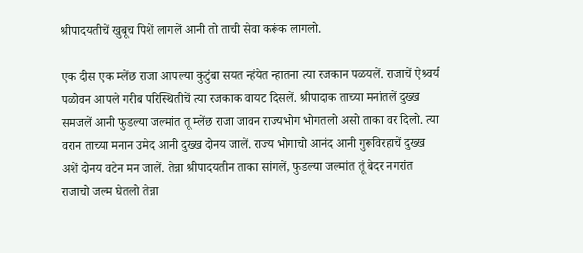श्रीपादयतीचें खुबूच पिशें लागलें आनी तो ताची सेवा करूंक लागलो.

एक दीस एक म्लेंछ राजा आपल्या कुटुंबा सयत न्हंयेत न्हातना त्या रजकान पळयलें. राजाचें ऐश्र्वर्य पळोवन आपले गरीब परिस्थितीचें त्या रजकाक वायट दिसलें. श्रीपादाक ताच्या मनांतलें दुख्ख समजलें आनी फुडल्या जल्मांत तू म्लेंछ राजा जावन राज्यभोग भोगतलो असो ताका वर दिलो. त्या वरान ताच्या मनान उमेद आनी दुख्ख दोनय जालें. राज्य भोगाचो आनंद आनी गुरूविरहाचें दुख्ख अशें दोनय वटेन मन जालें. तेन्ना श्रीपादयतीन ताका सांगलें, फुडल्या जल्मांत तूं बेदर नगरांत राजाचो जल्म घेतलो तेन्ना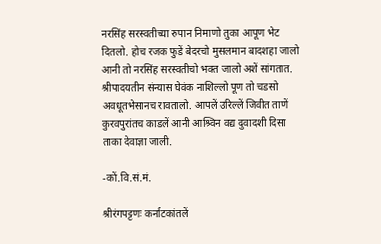नरसिंह सरस्वतीच्या रुपान निमाणो तुका आपूण भेट दितलो. होच रजक फुडें बेदरचो मुसलमान बादशहा जालो आनी तो नरसिंह सरस्वतीचो भक्त जालो अशें सांगतात. श्रीपादयतीन संन्यास घेवंक नाशिल्लो पूण तो चडसो अवधूतभेसानच रावतालो. आपलें उरिल्लें जिवीत ताणें कुरवपुरांतच काडलें आनी आश्र्विन वद्य दुवादशी दिसा ताका देवाज्ञा जाली.

-कों.वि.सं.मं.

श्रीरंगपट्टणः कर्नाटकांतलें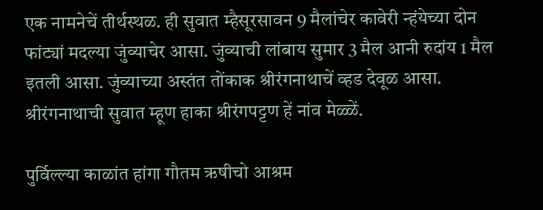एक नामनेचें तीर्थस्थळ. ही सुवात म्हैसूरसावन 9 मैलांचेर कावेरी न्हंयेच्या दोन फांट्यां मदल्या जुंव्याचेर आसा. जुंव्याची लांबाय सुमार 3 मैल आनी रुदांय 1 मैल इतली आसा. जुंव्याच्या अस्तंत तोंकाक श्रीरंगनाथाचें व्हड देवूळ आसा. श्रीरंगनाथाची सुवात म्हूण हाका श्रीरंगपट्टण हें नांव मेळ्ळें.

पुर्विल्ल्या काळांत हांगा गौतम ऋषीचो आश्रम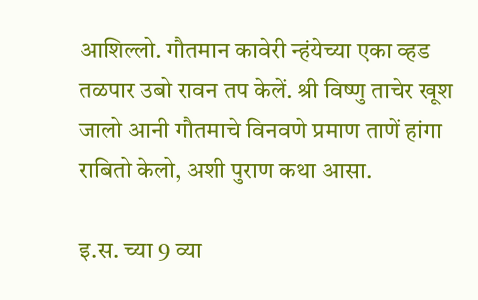आशिल्लो. गौतमान कावेरी न्हंयेच्या एका व्हड तळपार उबो रावन तप केलें. श्री विष्णु ताचेर खूश जालो आनी गौतमाचे विनवणे प्रमाण ताणें हांगा राबितो केलो, अशी पुराण कथा आसा.

इ.स. च्या 9 व्या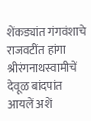शेंकड्यांत गंगवंशाचे राजवटींत हांगा श्रीरंगनाथस्वामीचें देवूळ बांदपांत आयलें अशें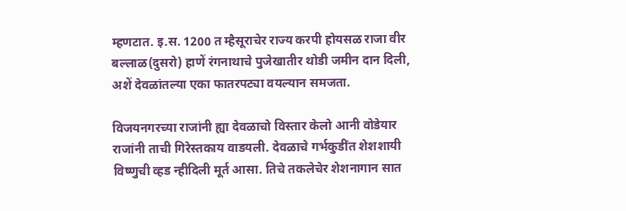म्हणटात. इ.स. 1200 त म्हैसूराचेर राज्य करपी होयसळ राजा वीर बल्लाळ(दुसरो) हाणें रंगनाथाचे पुजेखातीर थोडी जमीन दान दिली, अशें देवळांतल्या एका फातरपट्या वयल्यान समजता.

विजयनगरच्या राजांनी ह्या देवळाचो विस्तार केलो आनी वोडेयार राजांनी ताची गिरेस्तकाय वाडयली. देवळाचे गर्भकुडींत शेशशायी विष्णुची व्हड न्हीदिली मूर्त आसा. तिचे तकलेचेर शेशनागान सात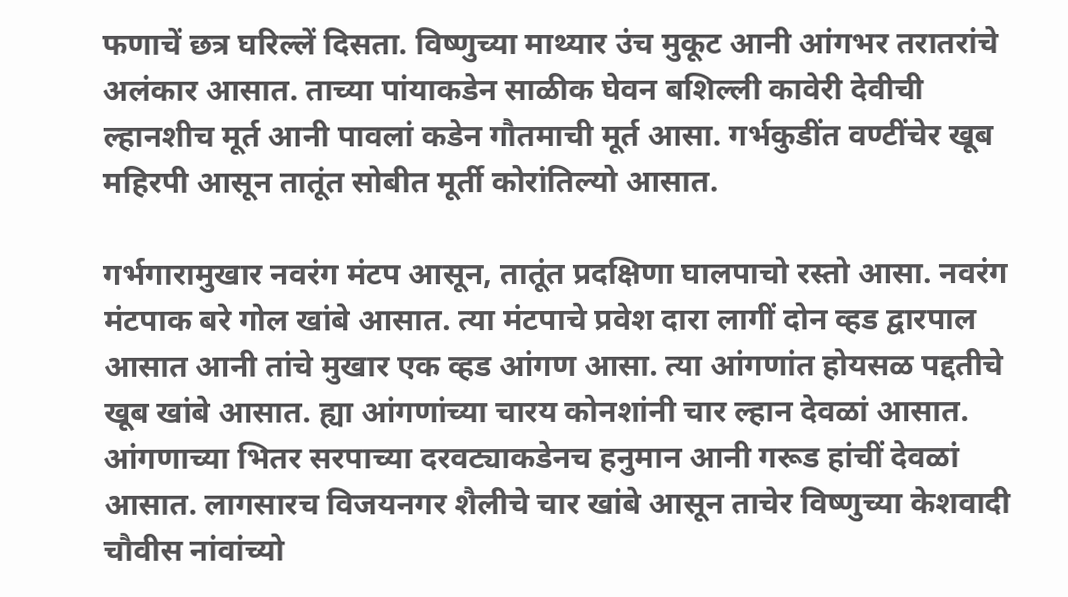फणाचें छत्र घरिल्लें दिसता. विष्णुच्या माथ्यार उंच मुकूट आनी आंगभर तरातरांचे अलंकार आसात. ताच्या पांयाकडेन साळीक घेवन बशिल्ली कावेरी देवीची ल्हानशीच मूर्त आनी पावलां कडेन गौतमाची मूर्त आसा. गर्भकुडींत वण्टींचेर खूब महिरपी आसून तातूंत सोबीत मूर्ती कोरांतिल्यो आसात.

गर्भगारामुखार नवरंग मंटप आसून, तातूंत प्रदक्षिणा घालपाचो रस्तो आसा. नवरंग मंटपाक बरे गोल खांबे आसात. त्या मंटपाचे प्रवेश दारा लागीं दोन व्हड द्वारपाल आसात आनी तांचे मुखार एक व्हड आंगण आसा. त्या आंगणांत होयसळ पद्दतीचे खूब खांबे आसात. ह्या आंगणांच्या चारय कोनशांनी चार ल्हान देवळां आसात. आंगणाच्या भितर सरपाच्या दरवट्याकडेनच हनुमान आनी गरूड हांचीं देवळां आसात. लागसारच विजयनगर शैलीचे चार खांबे आसून ताचेर विष्णुच्या केशवादी चौवीस नांवांच्यो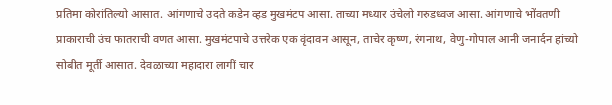प्रतिमा कोरांतिल्यो आसात. आंगणाचे उदते कडेन व्हड मुखमंटप आसा. ताच्या मध्यार उंचेलो गरुडध्वज आसा. आंगणाचे भोंवतणी प्राकाराची उंच फातराची वणत आसा. मुखमंटपाचे उत्तरेक एक वृंदावन आसून, ताचेर कृष्ण, रंगनाथ, वेणु-गोपाल आनी जनार्दन हांच्यो सोबीत मूर्ती आसात. देवळाच्या महादारा लागीं चार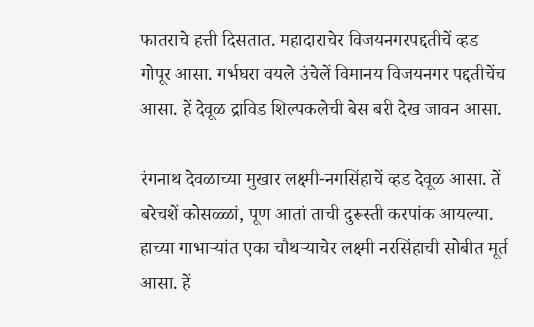फातराचे हत्ती दिसतात. महादाराचेर विजयनगरपद्दतीचें व्हड गोपूर आसा. गर्भघरा वयले उंचेलें विमानय विजयनगर पद्दतीचेंच आसा. हें देवूळ द्राविड शिल्पकलेची बेस बरी देख जावन आसा.

रंगनाथ देवळाच्या मुखार लक्ष्मी-नगसिंहाचें व्हड देवूळ आसा. तें बरेचशें कोसळ्ळां, पूण आतां ताची दुरूस्ती करपांक आयल्या. हाच्या गाभाऱ्यांत एका चौथऱ्याचेर लक्ष्मी नरसिंहाची सोबीत मूर्त आसा. हें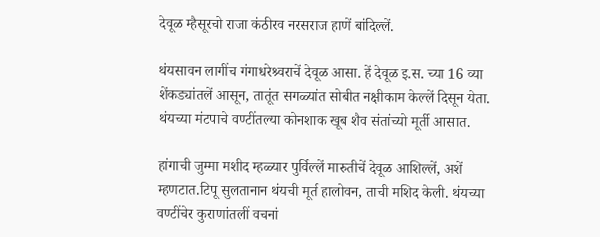देवूळ म्हैसूरचो राजा कंठीरव नरसराज हाणें बांदिल्लें.

थंयसावन लागींच गंगाधरेश्र्वराचें देवूळ आसा. हें देवूळ इ.स. च्या 16 व्या शेंकड्यांतलें आसून, तातूंत सगळ्यांत सोबीत नक्षीकाम केल्लें दिसून येता. थंयच्या मंटपाचे वण्टींतल्या कोनशाक खूब शैव संतांच्यो मूर्ती आसात.

हांगाची जुम्मा मशीद म्हळ्यार पुर्विल्लें मारुतीचें देवूळ आशिल्लें, अशें म्हणटात.टिपू सुलतानान थंयची मूर्त हालोवन, ताची मशिद केली. थंयच्या वण्टींचेर कुराणांतलीं वचनां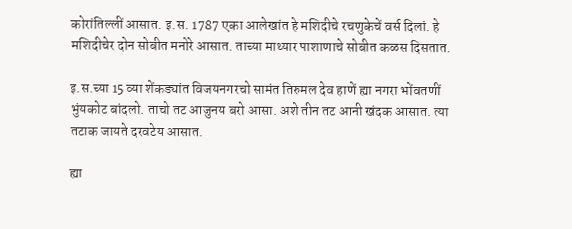कोरांतिल्लीं आसात. इ.स. 1787 एका आलेखांत हे मशिदीचे रचणुकेचें वर्स दिलां. हे मशिदीचेर दोन सोबीत मनोरे आसात. ताच्या माथ्यार पाशाणाचे सोबीत कळस दिसतात.

इ.स.च्या 15 व्या शेंकड्यांत विजयनगरचो सामंत तिरुमल देव हाणें ह्या नगरा भोंवतणीं भुंयकोट बांदलो. ताचो तट आजुनय बरो आसा. अशे तीन तट आनी खंदक आसात. त्या तटाक जायते दरवटेय आसात.

ह्या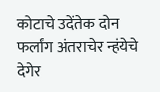कोटाचे उदेंतेक दोन फर्लांग अंतराचेर न्हंयेचे देगेर